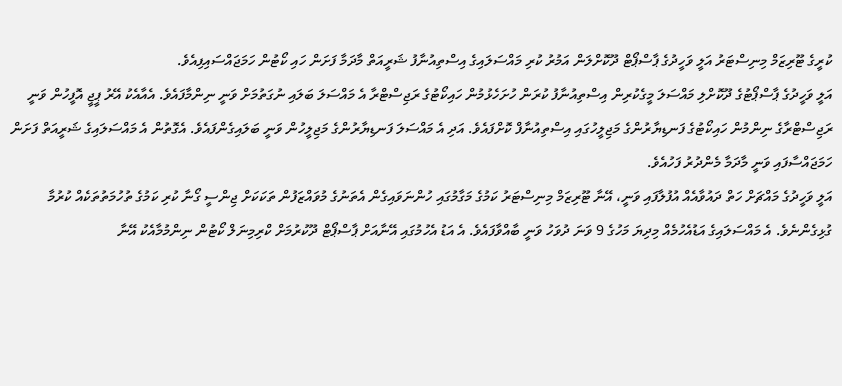ކުރީގެ ޓޫރިޒަމް މިނިސްޓަރު އަލީ ވަހީދުގެ ޕާސްޕޯޓް ދޫކޮށްލަން އަމުރު ކުރި މައްސަލައިގެ އިސްތިއުނާފު ޝަރީއަތް މާދަމާ ފަށަން ހައި ކޯޓުން ހަމަޖައްސައިފިއެވެ.
އަލީ ވަހީދުގެ ޕާސްޕޯޓުގެ ދޫކޮށްލި މައްސަލަ މީގެކުރިން އިސްތިއުނާފު ކުރަން ހުށަހެޅުމުން ހައިކޯޓުގެ ރަޖިސްޓްރާ އެ މައްސަލަ ބަލައި ނުގަތުމަށް ވަނީ ނިންމާފައެވެ. އެއާއެކު އޭރު ޕީޖީ އޮފީހުން ވަނީ ރަޖިސްޓްރާގެ ނިންމުން ހައިކޯޓުގެ ފަނޑިޔާރުންގެ މަޖިލީހުގައި އިސްތިއުނާފް ކޮށްފައެވެ. އަދި އެ މައްސަލަ ފަނޑިޔާރުންގެ މަޖިލީހުން ވަނީ ބަލައިގެންފައެވެ. އެގޮތުން އެ މައްސަލައިގެ ޝަރީއަތް ފަށަން ހަމަޖައްސާފައި ވަނީ މާދަމާ މެންދުރު ފަހުއެވެ.
އަލީ ވަހީދުގެ މައްޗަށް ހަތް ދައުވާއެއް އުފުލާފައި ވަނީ، އޭނާ ޓޫރިޒަމް މިނިސްޓަރު ކަމުގެ މަގާމުގައި ހުންނަވައިގެން އެތަނުގެ މުވައްޒަފުން ތަކަކަށް ޖިންސީ ގޯނާ ކުރި ކަމުގެ ތުހުމަތުތަކެއް ކުރުމާ ގުޅިގެންނެވެ. އެ މައްސަލައިގެ އަޑުއެހުމެއް މިދިޔަ މަހުގެ 9 ވަނަ ދުވަހު ވަނީ ބާއްވާފައެވެ. އެ އަޑު އެހުމުގައި އޭނާއަށް ޕާސްޕޯޓް ދޫކުރުމަށް ކްރިމިނަލް ކޯޓުން ނިންމުމާއެކު އޭނާ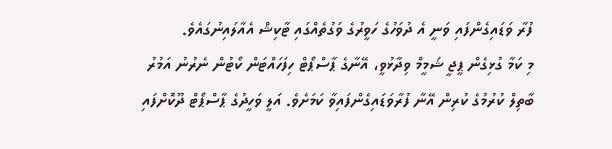ފުރާ ވަޑައިގެންފައި ވަނީ އެ ދުވަހުގެ ހަވީރުގެ ވަގުތެއްގައި ޓާކިޝް އެއާލައިނުގައެވެ.
މި ކަމާ ގުޅިގެން ޕީޖީ ޝަމީމް ވިދާޅުވީ، އޭނާގެ ޕާސްޕޯޓް ހިފަހައްޓަން ކޯޓުން ނެރުނު އަމުރު ބާތިލް ކުރުމުގެ ކުރިން އޭނާ ފުރާވަޑައިގެންފައިވާ ކަމަށެވެ. އަލީ ވަހީދުގެ ޕާސްޕޯޓް ދޫކޮށްފައި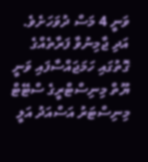ވަނީ 4 މަސް ދުވަހަށެވެ. އަދި ޖާމިނުވާ ފަރާތެއްގެ ގޮތުގައި ހަމަޖައްސާފައި ވަނީ ޔޫތް މިނިސްޓްރީގެ ސްޓޭޓް މިނިސްޓަރު އަސްއަދު އަލީ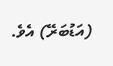(އަޑުބަރޭ) އެވެ.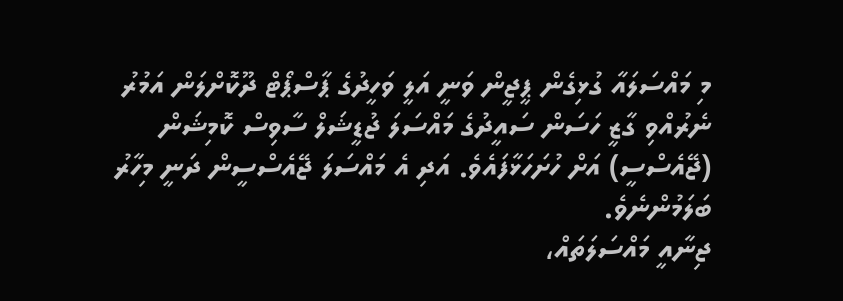މި މައްސަލައާ ގުޅިގެން ޕީޖީން ވަނީ އަލީ ވަހީދުގެ ޕާސްޕޯޓް ދޫކޮށްލަން އަމުރު ނެރުއްވި ގާޒީ ހަސަން ސައީދުގެ މައްސަލަ ޖުޑީޝަލް ސާވިސް ކޮމިޝަން (ޖޭއެސްސީ) އަށް ހުށަހަޅާފައެވެ. އަދި އެ މައްސަލަ ޖޭއެސްސީން ދަނީ މިހާރު ބަލަމުންނެވެ.
ޖިނާއީ މައްސަލަތައް،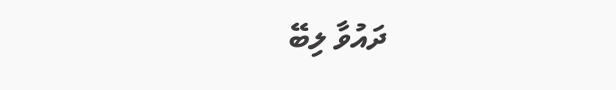ދައުވާ ލިބޭ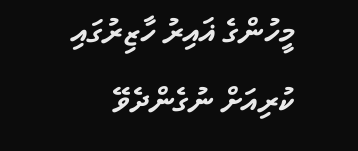މީހުންގެ ޣައިރު ހާޒިރުގައި ކުރިއަށް ނުގެންދެވޭ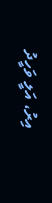އިރު، އަލީ ވަހީދު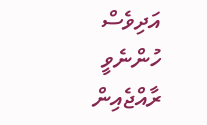އަދިވެސް ހުންނެވީ ރާއްޖެއިން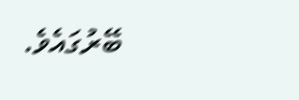ބޭރުގައެވެ.